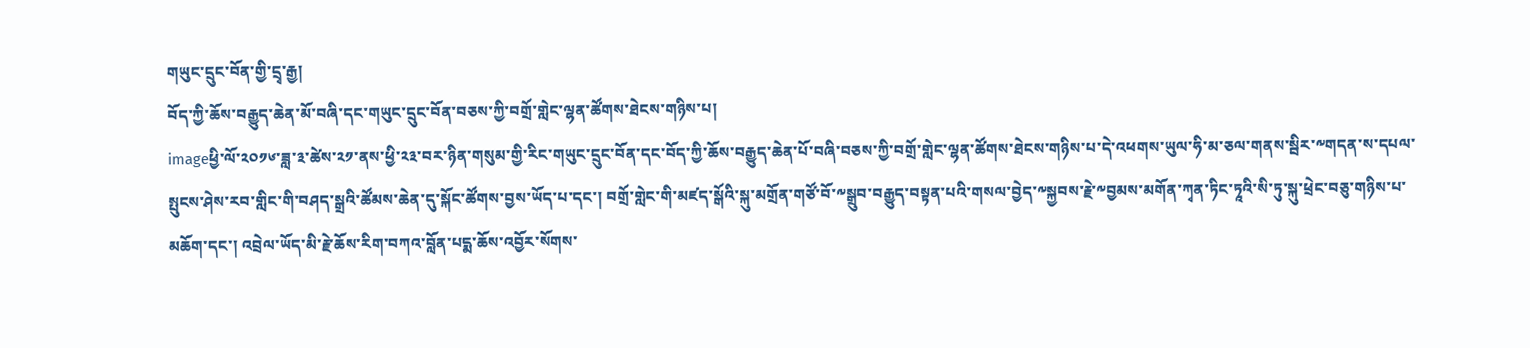གཡུང་དྲུང་བོན་གྱི་དྲྭ་རྒྱ།
བོད་ཀྱི་ཆོས་བརྒྱུད་ཆེན་མོ་བཞི་དང་གཡུང་དྲུང་བོན་བཅས་ཀྱི་བགྲོ་གླེང་ལྷན་ཚོགས་ཐེངས་གཉིས་པ།
imageཕྱི་ལོ་༢༠༡༦་ཟླ་༣་ཚེས་༢༡་ནས་ཕྱི་༢༣་བར་ཉིན་གསུམ་གྱི་རིང་གཡུང་དྲུང་བོན་དང་བོད་ཀྱི་ཆོས་བརྒྱུད་ཆེན་པོ་བཞི་བཅས་ཀྱི་བགྲོ་གླེང་ལྷན་ཚོགས་ཐེངས་གཉིས་པ་དེ་འཕགས་ཡུལ་ཧི་མ་ཅལ་གནས་སྦིར་༸གདན་ས་དཔལ་སྤུངས་ཤེས་རབ་གླིང་གི་བཤད་སྒྲའི་ཚོམས་ཆེན་དུ་སྐོང་ཚོགས་བྱས་ཡོད་པ་དང་། བགྲོ་གླེང་གི་མཛད་སྒོའི་སྐུ་མགྲོན་གཙོ་བོ་༸སྒྲུབ་བརྒྱུད་བསྟན་པའི་གསལ་བྱེད་༸སྐྱབས་རྗེ་༸བྱམས་མགོན་ཀྭན་ཏིང་ཏཱའི་སི་ཏུ་སྐུ་ཕྲེང་བཅུ་གཉིས་པ་མཆོག་དང་། འབྲེལ་ཡོད་མི་རྗེ་ཆོས་རིག་བཀའ་བློན་པདྨ་ཆོས་འབྱོར་སོགས་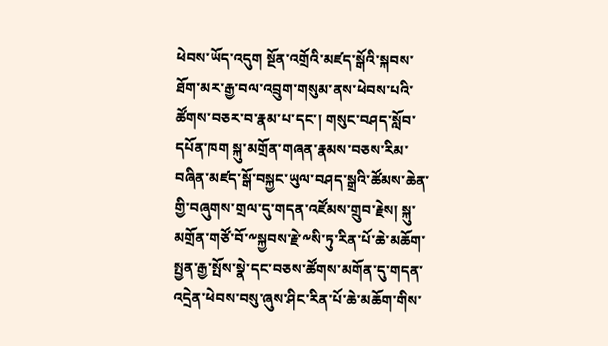ཕེབས་ཡོད་འདུག སྔོན་འགྲོའི་མཛད་སྒོའི་སྐབས་ཐོག་མར་རྒྱ་བལ་འབྲུག་གསུམ་ནས་ཕེབས་པའི་ཚོགས་བཅར་བ་རྣམ་པ་དང་། གསུང་བཤད་སློབ་དཔོན་ཁག སྐུ་མགྲོན་གཞན་རྣམས་བཅས་རིམ་བཞིན་མཛད་སྒོ་བསྐྱང་ཡུལ་བཤད་སྒྲའི་ཚོམས་ཆེན་གྱི་བཞུགས་གྲལ་དུ་གདན་འཛོམས་གྲུབ་རྗེས། སྐུ་མགྲོན་གཙོ་བོ་༸སྐྱབས་རྗེ་༸སི་ཏུ་རིན་པོ་ཆེ་མཆོག་སྤྱན་རྒྱ་སྤོས་སྣེ་དང་བཅས་ཚོགས་མགོན་དུ་གདན་འདྲེན་ཕེབས་བསུ་ཞུས་ཤིང་རིན་པོ་ཆེ་མཆོག་གིས་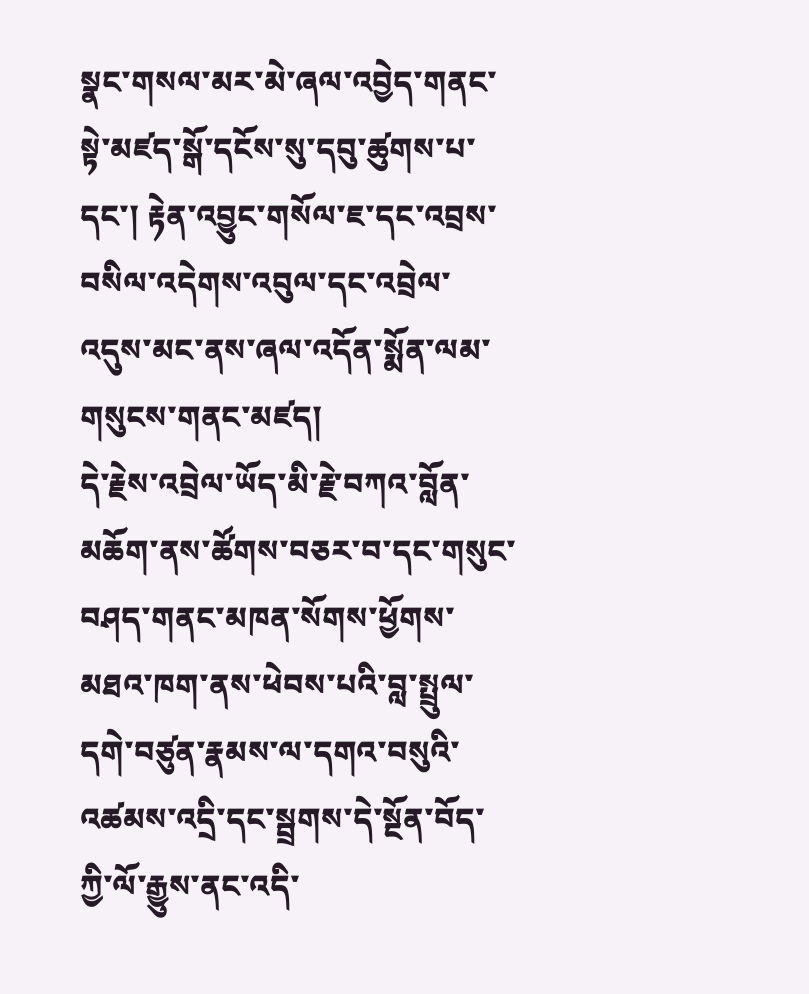སྣང་གསལ་མར་མེ་ཞལ་འབྱེད་གནང་སྟེ་མཛད་སྒོ་དངོས་སུ་དབུ་ཚུགས་པ་དང་། རྟེན་འབྱུང་གསོལ་ཇ་དང་འབྲས་བསིལ་འདེགས་འབུལ་དང་འབྲེལ་འདུས་མང་ནས་ཞལ་འདོན་སྨོན་ལམ་གསུངས་གནང་མཛད།
དེ་རྗེས་འབྲེལ་ཡོད་མི་རྗེ་བཀའ་བློན་མཆོག་ནས་ཚོགས་བཅར་བ་དང་གསུང་བཤད་གནང་མཁན་སོགས་ཕྱོགས་མཐའ་ཁག་ནས་ཕེབས་པའི་བླ་སྤྲུལ་དགེ་བཙུན་རྣམས་ལ་དགའ་བསུའི་འཚམས་འདྲི་དང་སྦྲགས་དེ་སྔོན་བོད་ཀྱི་ལོ་རྒྱུས་ནང་འདི་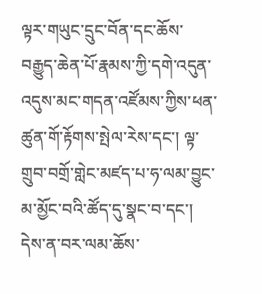ལྟར་གཡུང་དྲུང་བོན་དང་ཆོས་བརྒྱུད་ཆེན་པོ་རྣམས་ཀྱི་དགེ་འདུན་འདུས་མང་གདན་འཛོམས་ཀྱིས་ཕན་ཚུན་གོ་རྟོགས་སྤེལ་རེས་དང་། ལྟ་གྲུབ་བགྲོ་གླེང་མཛད་པ་ཧ་ལམ་བྱུང་མ་མྱོང་བའི་ཚོད་དུ་སྣང་བ་དང་།
དེས་ན་བར་ལམ་ཆོས་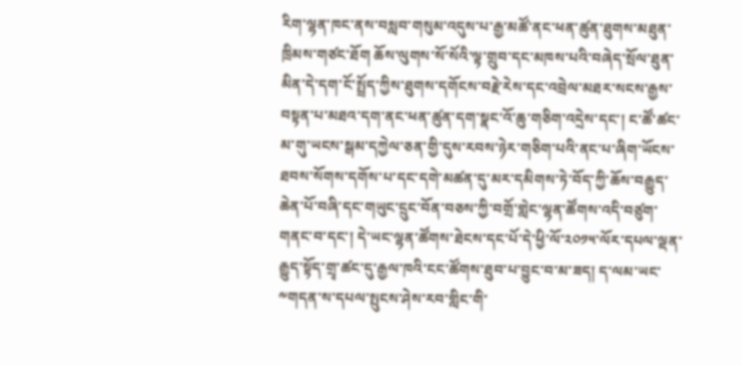རིག་ལྷན་ཁང་ནས་བསླབ་གསུམ་འདུས་པ་རྒྱ་མཚོ་ནང་ཕན་ཚུན་ཐུགས་མཐུན་ཁྲིམས་གཙང་ཐོག ཆོས་ལུགས་སོ་སོའི་ལྟ་གྲུབ་དང་མཁས་པའི་བཞེད་སྲོལ་ཐུན་མིན་དེ་དག་ངོ་སྤྲོད་ཀྱིས་ཐུགས་དགོངས་བརྗེ་རེས་དང་འབྲེལ་མཐར་སངས་རྒྱས་བསྟན་པ་མཐའ་དག་ནང་ཕན་ཚུན་དག་སྣང་འོ་ཆུ་གཅིག་འདྲེས་དང་། ང་ཚོ་ཚང་མ་གུ་ཡངས་སྒམ་དཀྱེལ་ཅན་གྱི་དུས་རབས་ཉེར་གཅིག་པའི་ནང་པ་ཞིག་ཡོངས་ཐབས་སོགས་དགོས་པ་དང་དགེ་མཚན་དུ་མར་དམིགས་ཏེ་བོད་ཀྱི་ཆོས་བརྒྱུད་ཆེན་པོ་བཞི་དང་གཡུང་དྲུང་བོན་བཅས་ཀྱི་བགྲོ་གླེང་ལྷན་ཚོགས་འདི་བཙུག་གནང་བ་དང་། དེ་ཡང་ལྷན་ཚོགས་ཐེངས་དང་པོ་དེ་ཕྱི་ལོ་༢༠༡༥་ལོར་དཔལ་ལྡན་རྒྱུད་སྟོད་གྲྭ་ཚང་དུ་རྒྱལ་ཁའི་ངང་ཚོགས་ཐུབ་པ་བྱུང་བ་མ་ཟད། ད་ལམ་ཡང་༸གདན་ས་དཔལ་སྤུངས་ཤེས་རབ་གླིང་གི་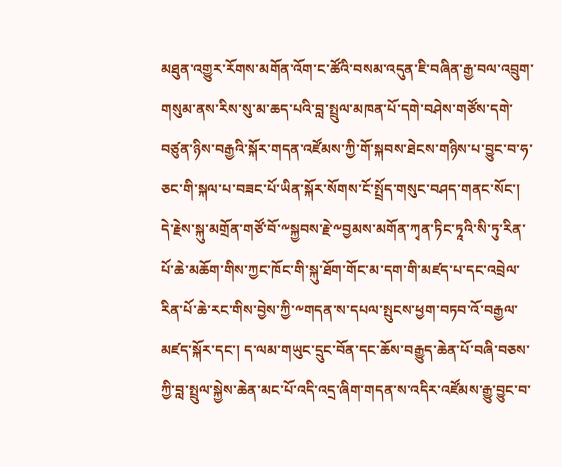མཐུན་འགྱུར་རོགས་མགོན་འོག་ང་ཚོའི་བསམ་འདུན་ཇི་བཞིན་རྒྱ་བལ་འབྲུག་གསུམ་ནས་རིས་སུ་མ་ཆད་པའི་བླ་སྤྲུལ་མཁན་པོ་དགེ་བཤེས་གཙོས་དགེ་བཙུན་ཉིས་བརྒྱའི་སྐོར་གདན་འཛོམས་ཀྱི་གོ་སྐབས་ཐེངས་གཉིས་པ་བྱུང་བ་ཧ་ཅང་གི་སྐལ་པ་བཟང་པོ་ཡིན་སྐོར་སོགས་ངོ་སྤྲོད་གསུང་བཤད་གནང་སོང་།
དེ་རྗེས་སྐུ་མགྲོན་གཙོ་བོ་༸སྐྱབས་རྗེ་༸བྱམས་མགོན་ཀྭན་ཏིང་ཏཱའི་སི་ཏུ་རིན་པོ་ཆེ་མཆོག་གིས་ཀྱང་ཁོང་གི་སྐུ་ཐོག་གོང་མ་དག་གི་མཛད་པ་དང་འབྲེལ་རིན་པོ་ཆེ་རང་གིས་བྱེས་ཀྱི་༸གདན་ས་དཔལ་སྤུངས་ཕྱག་བཏབ་འོ་བརྒྱལ་མཛད་སྐོར་དང་། ད་ལམ་གཡུང་དྲུང་བོན་དང་ཆོས་བརྒྱུད་ཆེན་པོ་བཞི་བཅས་ཀྱི་བླ་སྤྲུལ་སྐྱེས་ཆེན་མང་པོ་འདི་འདྲ་ཞིག་གདན་ས་འདིར་འཛོམས་རྒྱུ་བྱུང་བ་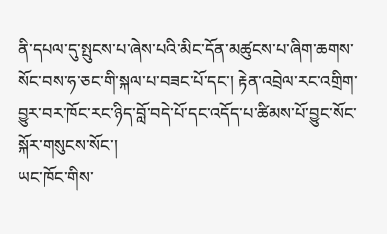ནི་དཔལ་དུ་སྤུངས་པ་ཞེས་པའི་མིང་དོན་མཚུངས་པ་ཞིག་ཆགས་སོང་བས་ཧ་ཅང་གི་སྐལ་པ་བཟང་པོ་དང་། རྟེན་འབྲེལ་རང་འགྲིག་བྱུར་བར་ཁོང་རང་ཉིད་བློ་བདེ་པོ་དང་འདོད་པ་ཚིམས་པོ་བྱུང་སོང་སྐོར་གསུངས་སོང་།
ཡང་ཁོང་གིས་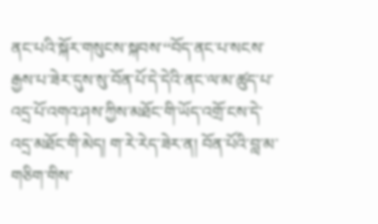ནང་པའི་སྐོར་གསུངས་སྐབས་‘‘བོད་ནང་པ་སངས་རྒྱས་པ་ཟེར་དུས་སུ་བོན་པོ་དེ་དེའི་ནང་ལ་མ་ཚུད་པ་འདྲ་པོ་འགའ་ཤས་ཀྱིས་མཐོང་གི་ཡོད་འགྲོ་ངས་དེ་འདྲ་མཐོང་གི་མེད། ག་རེ་རེད་ཟེར་ན། བོན་པོའི་བླ་མ་གཅིག་གིས་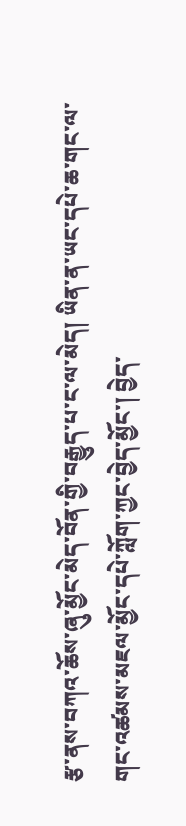རྩ་ནས་བཀའ་ཆོས་ཞུ་མྱོང་མེད་བོན་གྱི་བརྒྱུད་པ་ང་ལ་མེད། ཡིན་ན་ཡང་དཔེ་ཆ་གང་ལ་གང་འཚམས་མཇལ་མྱོང་དཔེ་ཀློག་ཀྱང་བྱེད་མྱོང་། བྱེད་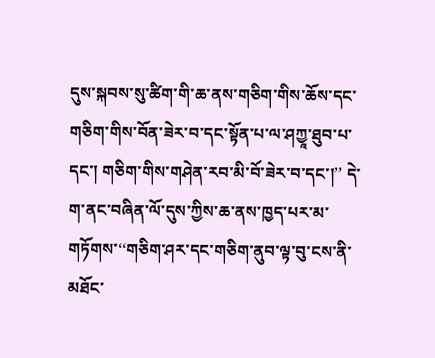དུས་སྐབས་སུ་ཚིག་གི་ཆ་ནས་གཅིག་གིས་ཆོས་དང་གཅིག་གིས་བོན་ཟེར་བ་དང་སྟོན་པ་ལ་ཤཀྱཱ་ཐུབ་པ་དང་། གཅིག་གིས་གཤེན་རབ་མི་བོ་ཟེར་བ་དང་།’’ དེ་ག་ནང་བཞིན་ལོ་དུས་ཀྱིས་ཆ་ནས་ཁྱད་པར་མ་གཏོགས་‘‘གཅིག་ཤར་དང་གཅིག་ནུབ་ལྟ་བུ་ངས་ནི་མཐོང་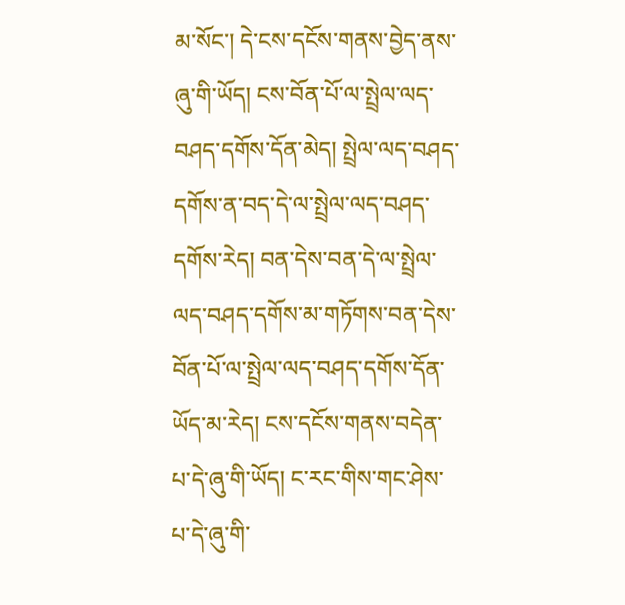མ་སོང་། དེ་ངས་དངོས་གནས་བྱེད་ནས་ཞུ་གི་ཡོད། ངས་བོན་པོ་ལ་སྤྲེལ་ལད་བཤད་དགོས་དོན་མེད། སྤྲེལ་ལད་བཤད་དགོས་ན་བད་དེ་ལ་སྤྲེལ་ལད་བཤད་དགོས་རེད། བན་དེས་བན་དེ་ལ་སྤྲེལ་ལད་བཤད་དགོས་མ་གཏོགས་བན་དེས་བོན་པོ་ལ་སྤྲེལ་ལད་བཤད་དགོས་དོན་ཡོད་མ་རེད། ངས་དངོས་གནས་བདེན་པ་དེ་ཞུ་གི་ཡོད། ང་རང་གིས་གང་ཤེས་པ་དེ་ཞུ་གི་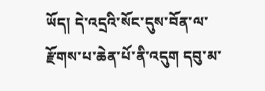ཡོད། དེ་འདྲའི་སོང་དུས་བོན་ལ་རྫོགས་པ་ཆེན་པོ་ནི་འདུག དབུ་མ་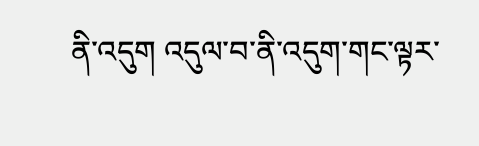ནི་འདུག འདུལ་བ་ནི་འདུག་གང་ལྟར་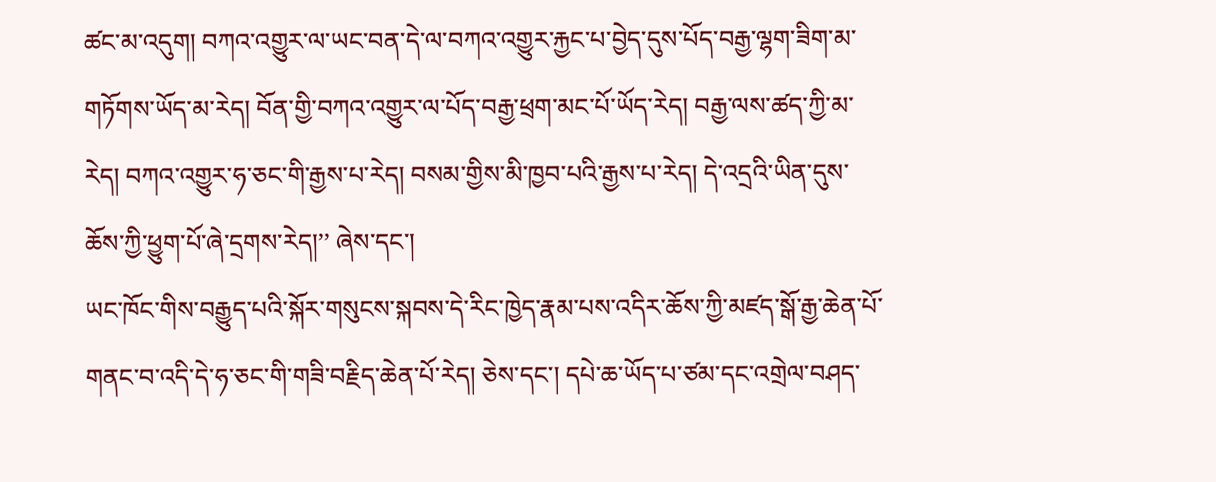ཚང་མ་འདུག། བཀའ་འགྱུར་ལ་ཡང་བན་དེ་ལ་བཀའ་འགྱུར་རྐྱང་པ་བྱེད་དུས་པོད་བརྒྱ་ལྷག་ཟིག་མ་གཏོགས་ཡོད་མ་རེད། བོན་གྱི་བཀའ་འགྱུར་ལ་པོད་བརྒྱ་ཕྲག་མང་པོ་ཡོད་རེད། བརྒྱ་ལས་ཚད་ཀྱི་མ་རེད། བཀའ་འགྱུར་ཧ་ཅང་གི་རྒྱས་པ་རེད། བསམ་གྱིས་མི་ཁྱབ་པའི་རྒྱས་པ་རེད། དེ་འདྲའི་ཡིན་དུས་ཆོས་ཀྱི་ཕྱུག་པོ་ཞེ་དྲགས་རེད།’’ ཞེས་དང་།
ཡང་ཁོང་གིས་བརྒྱུད་པའི་སྐོར་གསུངས་སྐབས་དེ་རིང་ཁྱེད་རྣམ་པས་འདིར་ཆོས་ཀྱི་མཛད་སྒོ་རྒྱ་ཆེན་པོ་གནང་བ་འདི་དེ་ཧ་ཅང་གི་གཟི་བརྗིད་ཆེན་པོ་རེད། ཅེས་དང་། དཔེ་ཆ་ཡོད་པ་ཙམ་དང་འགྲེལ་བཤད་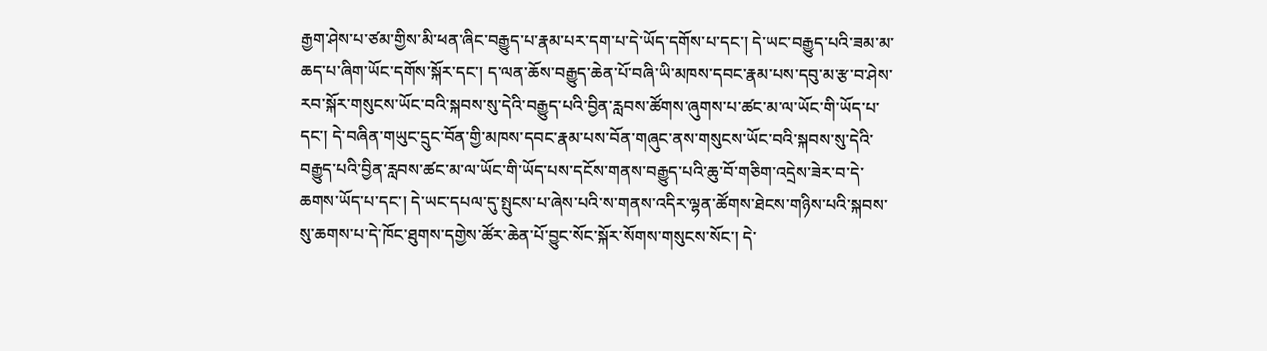རྒྱག་ཤེས་པ་ཙམ་གྱིས་མི་ཕན་ཞིང་བརྒྱུད་པ་རྣམ་པར་དག་པ་དེ་ཡོད་དགོས་པ་དང་། དེ་ཡང་བརྒྱུད་པའི་ཟམ་མ་ཆད་པ་ཞིག་ཡོང་དགོས་སྐོར་དང་། ད་ལན་ཆོས་བརྒྱུད་ཆེན་པོ་བཞི་ཡི་མཁས་དབང་རྣམ་པས་དབུ་མ་རྩ་བ་ཤེས་རབ་སྐོར་གསུངས་ཡོང་བའི་སྐབས་སུ་དེའི་བརྒྱུད་པའི་བྱིན་རླབས་ཚོགས་ཞུགས་པ་ཚང་མ་ལ་ཡོང་གི་ཡོད་པ་དང་། དེ་བཞིན་གཡུང་དྲུང་བོན་གྱི་མཁས་དབང་རྣམ་པས་བོན་གཞུང་ནས་གསུངས་ཡོང་བའི་སྐབས་སུ་དེའི་བརྒྱུད་པའི་བྱིན་རླབས་ཚང་མ་ལ་ཡོང་གི་ཡོད་པས་དངོས་གནས་བརྒྱུད་པའི་ཆུ་བོ་གཅིག་འདྲེས་ཟེར་བ་དེ་ཆགས་ཡོད་པ་དང་། དེ་ཡང་དཔལ་དུ་སྤུངས་པ་ཞེས་པའི་ས་གནས་འདིར་ལྷན་ཚོགས་ཐེངས་གཉིས་པའི་སྐབས་སུ་ཆགས་པ་དེ་ཁོང་ཐུགས་དགྱེས་ཚོར་ཆེན་པོ་བྱུང་སོང་སྐོར་སོགས་གསུངས་སོང་། དེ་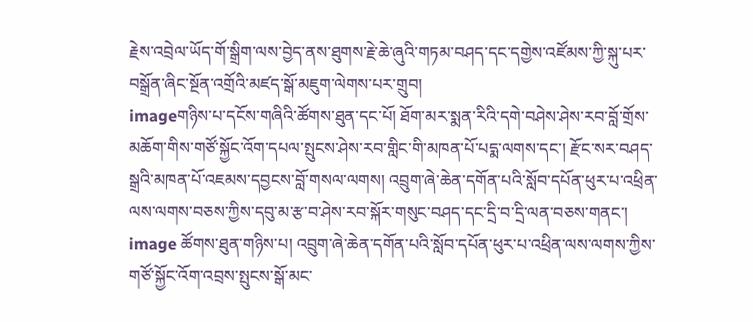རྗེས་འབྲེལ་ཡོད་གོ་སྒྲིག་ལས་བྱེད་ནས་ཐུགས་རྗེ་ཆེ་ཞུའི་གཏམ་བཤད་དང་དགྱེས་འཛོམས་ཀྱི་སྐུ་པར་བསྒྲོན་ཞིང་སྔོན་འགྲོའི་མཛད་སྒོ་མཇུག་ལེགས་པར་གྲུབ།
imageགཉིས་པ་དངོས་གཞིའི་ཚོགས་ཐུན་དང་པོ། ཐོག་མར་སྨན་རིའི་དགེ་བཤེས་ཤེས་རབ་བློ་གྲོས་མཆོག་གིས་གཙོ་སྐྱོང་འོག་དཔལ་སྤུངས་ཤེས་རབ་གླིང་གི་མཁན་པོ་པདྨ་ལགས་དང་། རྫོང་སར་བཤད་སྒྲའི་མཁན་པོ་འཇམས་དབྱངས་བློ་གསལ་ལགས། འབྲུག་ཞེ་ཆེན་དགོན་པའི་སློབ་དཔོན་ཕུར་པ་འཕྲིན་ལས་ལགས་བཅས་ཀྱིས་དབུ་མ་རྩ་བ་ཤེས་རབ་སྐོར་གསུང་བཤད་དང་དྲི་བ་དྲི་ལན་བཅས་གནང་།
image ཚོགས་ཐུན་གཉིས་པ། འབྲུག་ཞེ་ཆེན་དགོན་པའི་སློབ་དཔོན་ཕུར་པ་འཕྲིན་ལས་ལགས་ཀྱིས་གཙོ་སྐྱོང་འོག་འབྲས་སྤུངས་སྒོ་མང་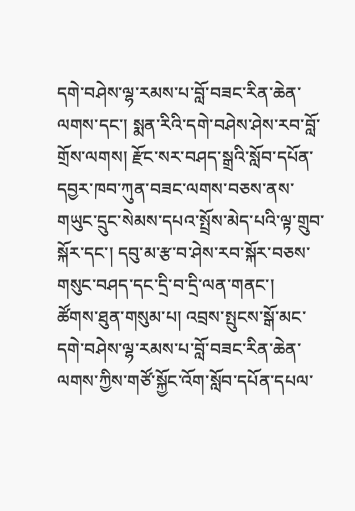དགེ་བཤེས་ལྷ་རམས་པ་བློ་བཟང་རིན་ཆེན་ལགས་དང་། སྨན་རིའི་དགེ་བཤེས་ཤེས་རབ་བློ་གྲོས་ལགས། རྫོང་སར་བཤད་སྒྲའི་སློབ་དཔོན་དབྱར་ཁབ་ཀུན་བཟང་ལགས་བཅས་ནས་གཡུང་དྲུང་སེམས་དཔའ་སྤྲོས་མེད་པའི་ལྟ་གྲུབ་སྐོར་དང་། དབུ་མ་རྩ་བ་ཤེས་རབ་སྐོར་བཅས་གསུང་བཤད་དང་དྲི་བ་དྲི་ལན་གནང་།
ཚོགས་ཐུན་གསུམ་པ། འབྲས་སྤུངས་སྒོ་མང་དགེ་བཤེས་ལྷ་རམས་པ་བློ་བཟང་རིན་ཆེན་ལགས་ཀྱིས་གཙོ་སྐྱོང་འོག་སློབ་དཔོན་དཔལ་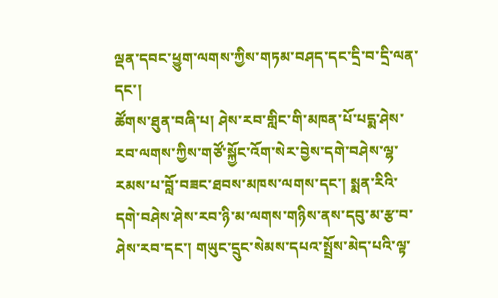ལྡན་དབང་ཕྱུག་ལགས་ཀྱིས་གཏམ་བཤད་དང་དྲི་བ་དྲི་ལན་དང་།
ཚོགས་ཐུན་བཞི་པ། ཤེས་རབ་གླིང་གི་མཁན་པོ་པདྨ་ཤེས་རབ་ལགས་ཀྱིས་གཙོ་སྐྱོང་འོག་སེར་བྱེས་དགེ་བཤེས་ལྷ་རམས་པ་བློ་བཟང་ཐབས་མཁས་ལགས་དང་། སྨན་རིའི་དགེ་བཤེས་ཤེས་རབ་ཉི་མ་ལགས་གཉིས་ནས་དབུ་མ་རྩ་བ་ཤེས་རབ་དང་། གཡུང་དྲུང་སེམས་དཔའ་སྤྲོས་མེད་པའི་ལྟ་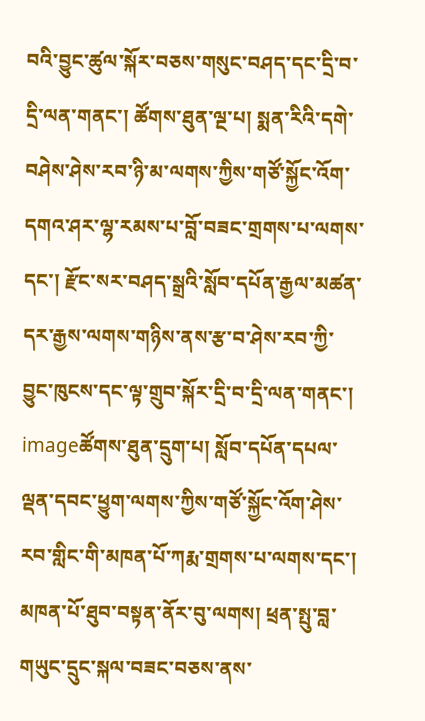བའི་བྱུང་ཚུལ་སྐོར་བཅས་གསུང་བཤད་དང་དྲི་བ་དྲི་ལན་གནང་། ཚོགས་ཐུན་ལྔ་པ། སྨན་རིའི་དགེ་བཤེས་ཤེས་རབ་ཉི་མ་ལགས་ཀྱིས་གཙོ་སྐྱོང་འོག་དགའ་ཤར་ལྷ་རམས་པ་བློ་བཟང་གྲགས་པ་ལགས་དང་། རྫོང་སར་བཤད་སྒྲའི་སློབ་དཔོན་རྒྱལ་མཚན་དར་རྒྱས་ལགས་གཉིས་ནས་རྩ་བ་ཤེས་རབ་ཀྱི་བྱུང་ཁུངས་དང་ལྟ་གྲུབ་སྐོར་དྲི་བ་དྲི་ལན་གནང་།
imageཚོགས་ཐུན་དྲུག་པ། སློབ་དཔོན་དཔལ་ལྡན་དབང་ཕྱུག་ལགས་ཀྱིས་གཙོ་སྐྱོང་འོག་ཤེས་རབ་གླིང་གི་མཁན་པོ་ཀརྨ་གྲགས་པ་ལགས་དང་། མཁན་པོ་ཐུབ་བསྟན་ནོར་བུ་ལགས། ཕྲན་སྤུ་བླ་གཡུང་དྲུང་སྐལ་བཟང་བཅས་ནས་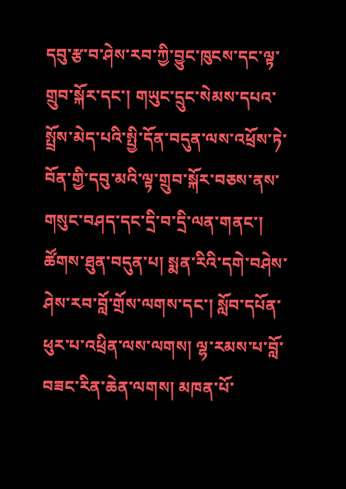དབུ་རྩ་བ་ཤེས་རབ་ཀྱི་བྱུང་ཁུངས་དང་ལྟ་གྲུབ་སྐོར་དང་། གཡུང་དྲུང་སེམས་དཔའ་སྤྲོས་མེད་པའི་སྤྱི་དོན་བདུན་ལས་འཕྲོས་ཏེ་བོན་གྱི་དབུ་མའི་ལྟ་གྲུབ་སྐོར་བཅས་ནས་གསུང་བཤད་དང་དྲི་བ་དྲི་ལན་གནང་། ཚོགས་ཐུན་བདུན་པ། སྨན་རིའི་དགེ་བཤེས་ཤེས་རབ་བློ་གྲོས་ལགས་དང་། སློབ་དཔོན་ཕུར་པ་འཕྲིན་ལས་ལགས། ལྷ་རམས་པ་བློ་བཟང་རིན་ཆེན་ལགས། མཁན་པོ་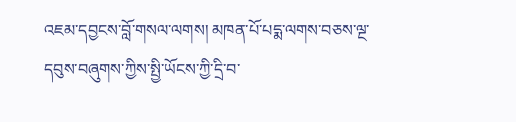འཇམ་དབྱངས་བློ་གསལ་ལགས། མཁན་པོ་པདྨ་ལགས་བཅས་ལྔ་དབུས་བཞུགས་ཀྱིས་སྤྱི་ཡོངས་ཀྱི་དྲི་བ་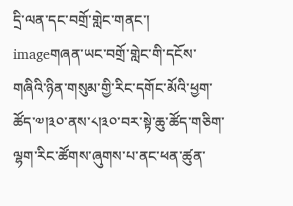དྲི་ལན་དང་བགྲོ་གླེང་གནང་།
imageགཞན་ཡང་བགྲོ་གླེང་གི་དངོས་གཞིའི་ཉིན་གསུམ་གྱི་རིང་དགོང་མོའི་ཕྱག་ཚོད་༧།༣༠་ནས་༨།༣༠་བར་སྟེ་ཆུ་ཚོད་གཅིག་ལྷག་རིང་ཚོགས་ཞུགས་པ་ནང་ཕན་ཚུན་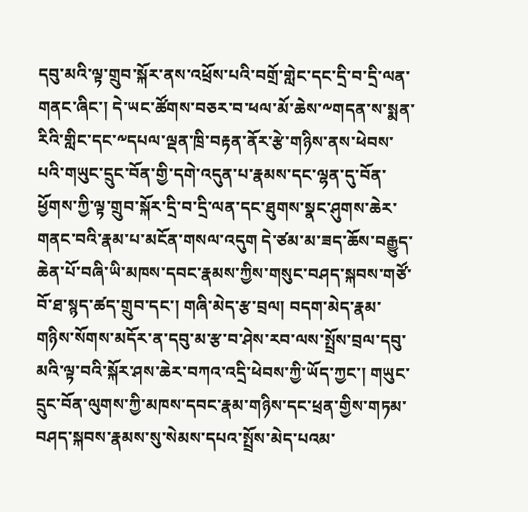དབུ་མའི་ལྟ་གྲུབ་སྐོར་ནས་འཕྲོས་པའི་བགྲོ་གླེང་དང་དྲི་བ་དྲི་ལན་གནང་ཞིང་། དེ་ཡང་ཚོགས་བཅར་བ་ཕལ་མོ་ཆེས་༸གདན་ས་སྨན་རིའི་གླིང་དང་༸དཔལ་ལྡན་ཁྲི་བརྟན་ནོར་རྩེ་གཉིས་ནས་ཕེབས་པའི་གཡུང་དྲུང་བོན་གྱི་དགེ་འདུན་པ་རྣམས་དང་ལྷན་དུ་བོན་ཕྱོགས་ཀྱི་ལྟ་གྲུབ་སྐོར་དྲི་བ་དྲི་ལན་དང་ཐུགས་སྣང་ཤུགས་ཆེར་གནང་བའི་རྣམ་པ་མངོན་གསལ་འདུག དེ་ཙམ་མ་ཟད་ཆོས་བརྒྱུད་ཆེན་པོ་བཞི་ཡི་མཁས་དབང་རྣམས་ཀྱིས་གསུང་བཤད་སྐབས་གཙོ་བོ་ཐ་སྙད་ཚད་གྲུབ་དང་། གཞི་མེད་རྩ་བྲལ། བདག་མེད་རྣམ་གཉིས་སོགས་མདོར་ན་དབུ་མ་རྩ་བ་ཤེས་རབ་ལས་སྤྲོས་བྲལ་དབུ་མའི་ལྟ་བའི་སྐོར་ཤས་ཆེར་བཀའ་འདྲི་ཕེབས་ཀྱི་ཡོད་ཀྱང་། གཡུང་དྲུང་བོན་ལུགས་ཀྱི་མཁས་དབང་རྣམ་གཉིས་དང་ཕྲན་གྱིས་གཏམ་བཤད་སྐབས་རྣམས་སུ་སེམས་དཔའ་སྤྲོས་མེད་པའམ་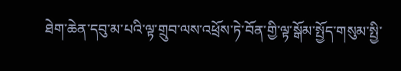ཐེག་ཆེན་དབུ་མ་པའི་ལྟ་གྲུབ་ལས་འཕྲོས་ཏེ་བོན་གྱི་ལྟ་སྒོམ་སྤྱོད་གསུམ་སྤྱི་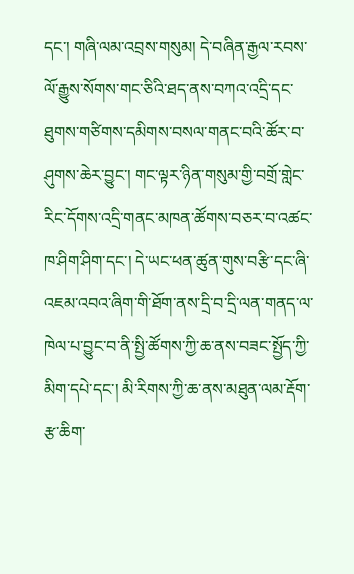དང་། གཞི་ལམ་འབྲས་གསུམ། དེ་བཞིན་རྒྱལ་རབས་ལོ་རྒྱུས་སོགས་གང་ཅིའི་ཐད་ནས་བཀའ་འདྲི་དང་ཐུགས་གཙིགས་དམིགས་བསལ་གནང་བའི་ཚོར་བ་ཤུགས་ཆེར་བྱུང་། གང་ལྟར་ཉིན་གསུམ་གྱི་བགྲོ་གླེང་རིང་དོགས་འདྲི་གནང་མཁན་ཚོགས་བཅར་བ་འཚང་ཁ་ཤིག་ཤིག་དང་། དེ་ཡང་ཕན་ཚུན་གུས་བརྩི་དང་ཞི་འཇམ་འབའ་ཞིག་གི་ཐོག་ནས་དྲི་བ་དྲི་ལན་གནད་ལ་ཁེལ་པ་བྱུང་བ་ནི་སྤྱི་ཚོགས་ཀྱི་ཆ་ནས་བཟང་སྤྱོད་ཀྱི་མིག་དཔེ་དང་། མི་རིགས་ཀྱི་ཆ་ནས་མཐུན་ལམ་རྡོག་རྩ་ཆིག་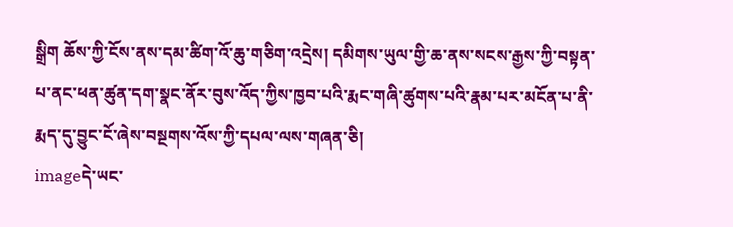སྒྲིག ཆོས་ཀྱི་ངོས་ནས་དམ་ཚིག་འོ་ཆུ་གཅིག་འདྲེས། དམིགས་ཡུལ་གྱི་ཆ་ནས་སངས་རྒྱས་ཀྱི་བསྟན་པ་ནང་ཕན་ཚུན་དག་སྣང་ནོར་བུས་འོད་ཀྱིས་ཁྱབ་པའི་རྨང་གཞི་ཚུགས་པའི་རྣམ་པར་མངོན་པ་ནི་རྨད་དུ་བྱུང་ངོ་ཞེས་བསྔགས་འོས་ཀྱི་དཔལ་ལས་གཞན་ཅི།
imageདེ་ཡང་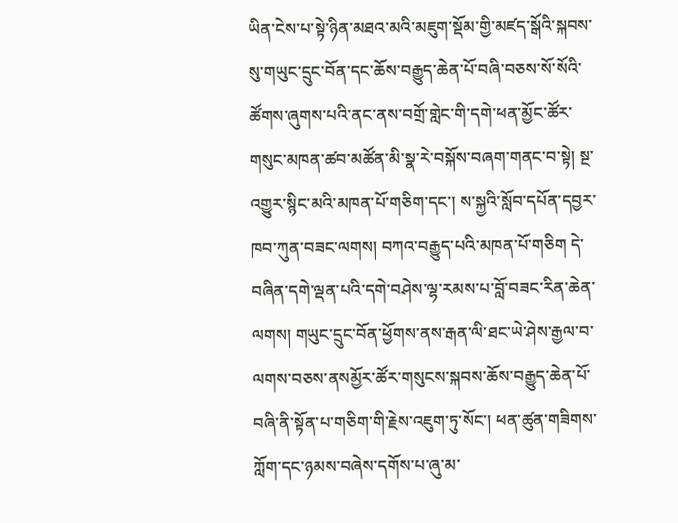ཡིན་ངེས་པ་སྟེ་ཉིན་མཐའ་མའི་མཇུག་སྡོམ་གྱི་མཛད་སྒོའི་སྐབས་སུ་གཡུང་དྲུང་བོན་དང་ཆོས་བརྒྱུད་ཆེན་པོ་བཞི་བཅས་སོ་སོའི་ཚོགས་ཞུགས་པའི་ནང་ནས་བགྲོ་གླེང་གི་དགེ་ཕན་མྱོང་ཚོར་གསུང་མཁན་ཚབ་མཚོན་མི་སྣ་རེ་བསྐོས་བཞག་གནང་བ་སྟེ། སྔ་འགྱུར་སྙིང་མའི་མཁན་པོ་གཅིག་དང་། ས་སྐྱའི་སློབ་དཔོན་དབྱར་ཁབ་ཀུན་བཟང་ལགས། བཀའ་བརྒྱུད་པའི་མཁན་པོ་གཅིག དེ་བཞིན་དགེ་ལྡན་པའི་དགེ་བཤེས་ལྷ་རམས་པ་བློ་བཟང་རིན་ཆེན་ལགས། གཡུང་དྲུང་བོན་ཕྱོགས་ནས་རྒན་ལི་ཐང་ཡེ་ཤེས་རྒྱལ་བ་ལགས་བཅས་ནསམྱོར་ཚོར་གསུངས་སྐབས་ཆོས་བརྒྱུད་ཆེན་པོ་བཞི་ནི་སྟོན་པ་གཅིག་གི་རྗེས་འཇུག་ཏུ་སོང་། ཕན་ཚུན་གཟིགས་ཀློག་དང་ཉམས་བཞེས་དགོས་པ་ཞུ་མ་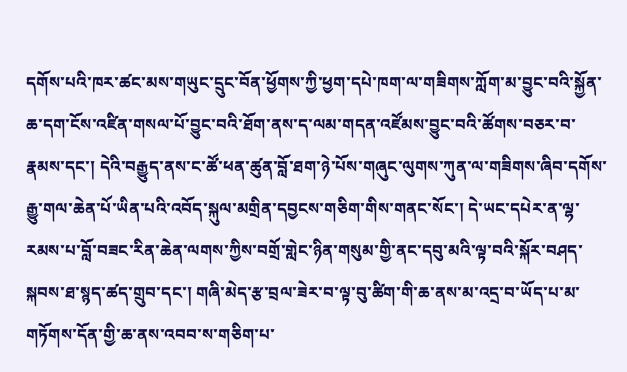དགོས་པའི་ཁར་ཚང་མས་གཡུང་དྲུང་བོན་ཕྱོགས་ཀྱི་ཕྱག་དཔེ་ཁག་ལ་གཟིགས་ཀློག་མ་བྱུང་བའི་སྐྱོན་ཆ་དག་ངོས་འཛིན་གསལ་པོ་བྱུང་བའི་ཐོག་ནས་ད་ལམ་གདན་འཛོམས་བྱུང་བའི་ཚོགས་བཅར་བ་རྣམས་དང་། དེའི་བརྒྱུད་ནས་ང་ཚོ་ཕན་ཚུན་བློ་ཐག་ཉེ་པོས་གཞུང་ལུགས་ཀུན་ལ་གཟིགས་ཞིབ་དགོས་རྒྱུ་གལ་ཆེན་པོ་ཡིན་པའི་འབོད་སྐུལ་མགྲིན་དབྱངས་གཅིག་གིས་གནང་སོང་། དེ་ཡང་དཔེར་ན་ལྷ་རམས་པ་བློ་བཟང་རིན་ཆེན་ལགས་ཀྱིས་བགྲོ་གླེང་ཉིན་གསུམ་གྱི་ནང་དབུ་མའི་ལྟ་བའི་སྐོར་བཤད་སྐབས་ཐ་སྙད་ཚད་གྲུབ་དང་། གཞི་མེད་རྩ་བྲལ་ཟེར་བ་ལྟ་བུ་ཚིག་གི་ཆ་ནས་མ་འདྲ་བ་ཡོད་པ་མ་གཏོགས་དོན་གྱི་ཆ་ནས་འབབ་ས་གཅིག་པ་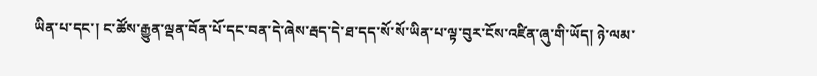ཡིན་པ་དང་། ང་ཚོས་རྒྱུན་ལྡན་བོན་པོ་དང་བན་དེ་ཞེས་རྦད་དེ་ཐ་དད་སོ་སོ་ཡིན་པ་ལྟ་བུར་ངོས་འཛིན་ཞུ་གི་ཡོད། ཉེ་ལམ་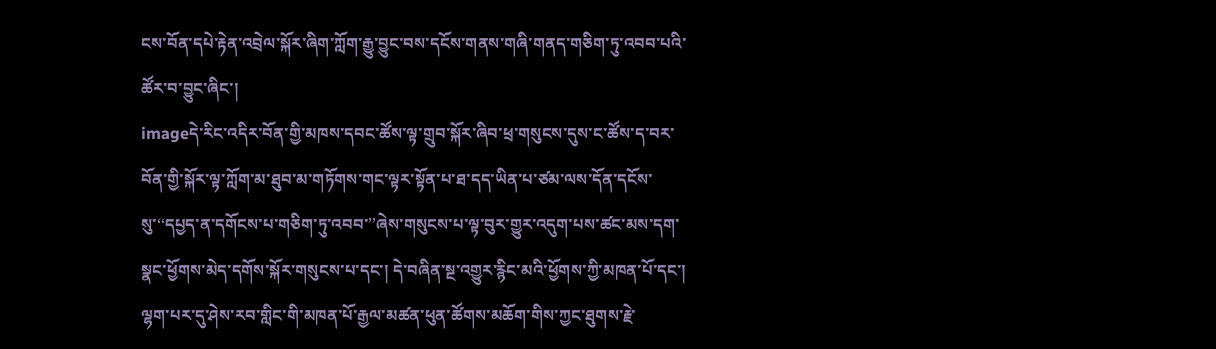ངས་བོན་དཔེ་རྟེན་འབྲེལ་སྐོར་ཞིག་ཀློག་རྒྱུ་བྱུང་བས་དངོས་གནས་གཞི་གནད་གཅིག་ཏུ་འབབ་པའི་ཚོར་བ་བྱུང་ཞིང་།
imageདེ་རིང་འདིར་བོན་གྱི་མཁས་དབང་ཚོས་ལྟ་གྲུབ་སྐོར་ཞིབ་ཕྲ་གསུངས་དུས་ང་ཚོས་ད་བར་བོན་གྱི་སྐོར་ལྟ་ཀློག་མ་ཐུབ་མ་གཏོགས་གང་ལྟར་སྟོན་པ་ཐ་དད་ཡིན་པ་ཙམ་ལས་དོན་དངོས་སུ་‘‘དཔྱད་ན་དགོངས་པ་གཅིག་ཏུ་འབབ་’’ཞེས་གསུངས་པ་ལྟ་བུར་གྱུར་འདུག་པས་ཚང་མས་དག་སྣང་ཕྱོགས་མེད་དགོས་སྐོར་གསུངས་པ་དང་། དེ་བཞིན་སྔ་འགྱུར་རྙིང་མའི་ཕྱོགས་ཀྱི་མཁན་པོ་དང་། ལྷག་པར་དུ་ཤེས་རབ་གླིང་གི་མཁན་པོ་རྒྱལ་མཚན་ཕུན་ཚོགས་མཆོག་གིས་ཀྱང་ཐུགས་རྗེ་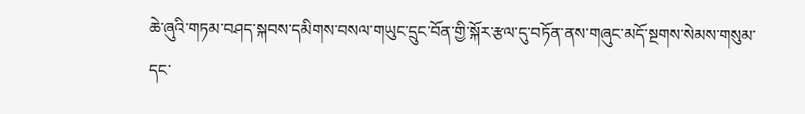ཆེ་ཞུའི་གཏམ་བཤད་སྐབས་དམིགས་བསལ་གཡུང་དྲུང་བོན་གྱི་སྐོར་རྩལ་དུ་བཏོན་ནས་གཞུང་མདོ་སྔགས་སེམས་གསུམ་དང་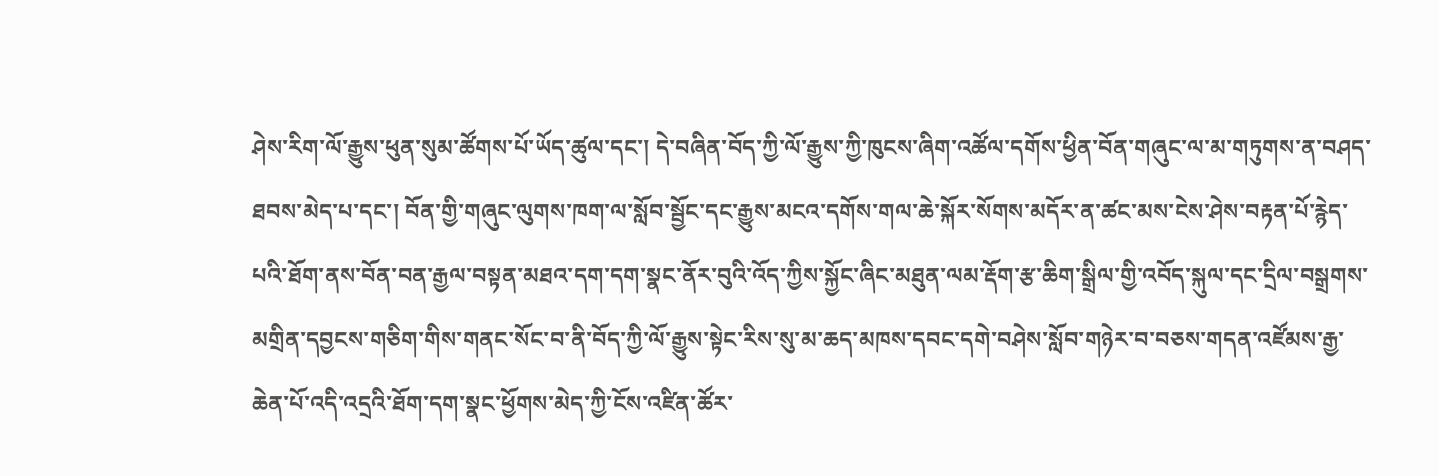ཤེས་རིག་ལོ་རྒྱུས་ཕུན་སུམ་ཚོགས་པོ་ཡོད་ཚུལ་དང་། དེ་བཞིན་བོད་ཀྱི་ལོ་རྒྱུས་ཀྱི་ཁུངས་ཞིག་འཚོལ་དགོས་ཕྱིན་བོན་གཞུང་ལ་མ་གཏུགས་ན་བཤད་ཐབས་མེད་པ་དང་། བོན་གྱི་གཞུང་ལུགས་ཁག་ལ་སློབ་སྦྱོང་དང་རྒྱུས་མངའ་དགོས་གལ་ཆེ་སྐོར་སོགས་མདོར་ན་ཚང་མས་ངེས་ཤེས་བརྟན་པོ་རྙེད་པའི་ཐོག་ནས་བོན་བན་རྒྱལ་བསྟན་མཐའ་དག་དག་སྣང་ནོར་བུའི་འོད་ཀྱིས་སྐྱོང་ཞིང་མཐུན་ལམ་རྡོག་རྩ་ཆིག་སྒྲིལ་གྱི་འབོད་སྐུལ་དང་དྲིལ་བསྒྲགས་མགྲིན་དབྱངས་གཅིག་གིས་གནང་སོང་བ་ནི་བོད་ཀྱི་ལོ་རྒྱུས་སྟེང་རིས་སུ་མ་ཆད་མཁས་དབང་དགེ་བཤེས་སློབ་གཉེར་བ་བཅས་གདན་འཛོམས་རྒྱ་ཆེན་པོ་འདི་འདྲའི་ཐོག་དག་སྣང་ཕྱོགས་མེད་ཀྱི་ངོས་འཛིན་ཚོར་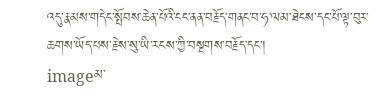འདུ་རྣམས་གདེང་སྤོབས་ཆེན་པོའི་ངང་ནན་བརྗོད་གནང་བ་ཧ་ལམ་ཐེངས་དང་པོ་ལྟ་བུར་ཆགས་ཡོད་པས་རྗེས་སུ་ཡི་རངས་ཀྱི་བསྔགས་བརྗོད་དང་།
imageམ་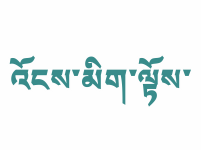འོངས་མིག་ལྟོས་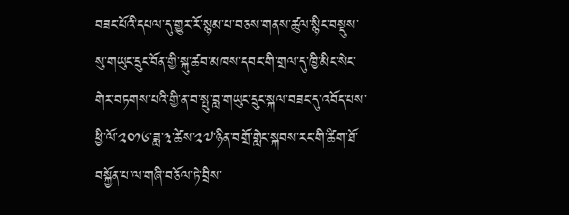བཟང་པོའི་དཔལ་དུ་གྱུར་རོ་སྙམ་པ་བཅས་གནས་ཚུལ་སྙིང་བསྡུས་སུ་གཡུང་དྲུང་བོན་གྱི་སྐུ་ཚབ་མཁས་དབང་གི་གྲལ་དུ་ཁྱི་མིང་སེང་གེར་བཏགས་པའི་གྱི་ན་བ་སྤུ་བླ་གཡུང་དྲུང་སྐལ་བཟང་དུ་འབོད་པས་ཕྱི་ལོ་༢༠༡༦་ཟླ་༣་ཚེས་༢༧་ཉིན་བགྲོ་གླེང་སྐབས་རང་གི་ཚིག་ཐོ་བསྐྱོན་པ་ལ་གཞི་བཅོལ་ཏེ་བྲིས་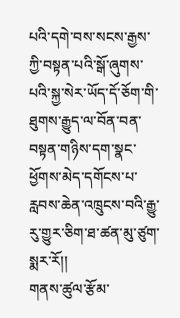པའི་དགེ་བས་སངས་རྒྱས་ཀྱི་བསྟན་པའི་སྒོ་ཞུགས་པའི་སྐྱ་སེར་ཡོད་དོ་ཅོག་གི་ཐུགས་རྒྱུད་ལ་བོན་བན་བསྟན་གཉིས་དག་སྣང་ཕྱོགས་མེད་དགོངས་པ་རླབས་ཆེན་འཁྲུངས་བའི་རྒྱུ་རུ་གྱུར་ཅིག་ཐ་ཚན་མུ་ཙུག་སྨར་རོ།།
གནས་ཚུལ་རྩོམ་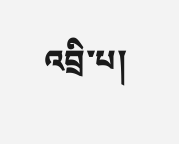འབྲི་པ།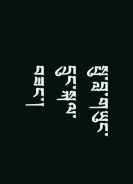སྤུ་བླ་གཡུང་དྲུང་སྐལ་བཟང་།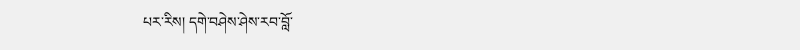པར་རིས། དགེ་བཤེས་ཤེས་རབ་བློ་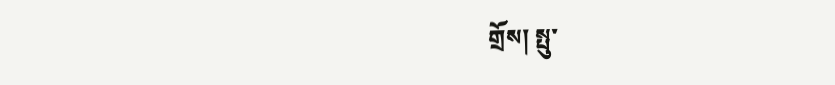གྲོས། སྤུ་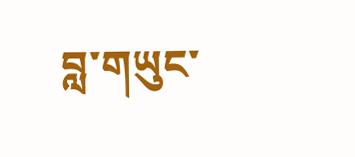བླ་གཡུང་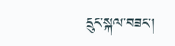དྲུང་སྐལ་བཟང་།